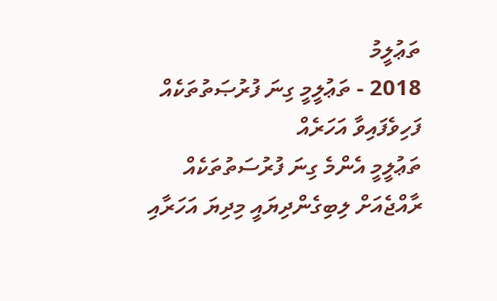ތަޢުލީމު
2018 - ތަޢުލީމީ ގިނަ ފުރުޞަތުތަކެއް ފަހިވެފައިވާ އަހަރެއް
ތަޢުލީމީ އެންމެ ގިނަ ފުރުސަތުތަކެއް ރާއްޖެއަށް ލިބިގެންދިޔައީ މިދިޔަ އަހަރާއި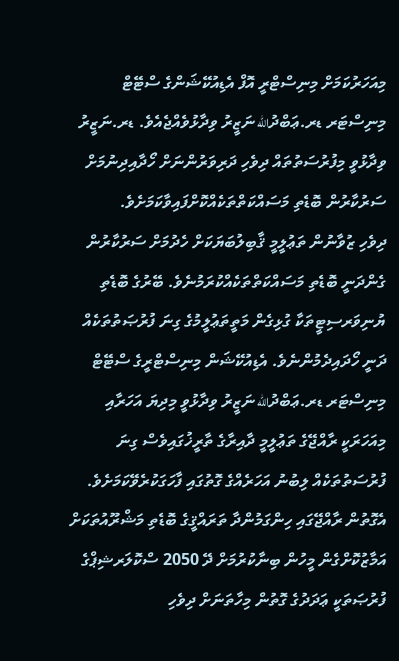މިއަހަރުކަމަށް މިނިސްޓްރީ އޮފް އެޑިއުކޭޝަންގެ ސްޓޭޓް މިނިސްޓަރ ޑރ.ޢަބްދުالله ނަޒީރު ވިދާޅުވެއްޖެއެވެ. ޑރ.ނަޒީރު ވިދާޅުވީ މިފުރުސަތުތައް ދިވެހި ދަރިވަރުންނަށް ހޯދާއިދިނުމަށް ސަރުކާރުން ބޮޑެތި މަސައްކަތްތަކެއްކޮށްފައިވާކަމަށެވެ.
ދިވެހި ޒުވާނުން ތަޢުލީމީ ޤާބިލުބަޔަކަށް ހެދުމަށް ސަރުކާރުން ގެންދަނީ ބޮޑެތި މަސައްކަތްތަކެއްކުރަމުނެވެ. ބޭރުގެ ބޮޑެތި ޔުނިވަރސިޓީތަކާ ގުޅިގެން މަތީތަޢުލީމުގެ ގިނަ ފުރުޞަތުތަކެއް ދަނީ ހޯދައިދެމުންނެވެ. އެޑިއުކޭޝަން މިނިސްޓްރީގެ ސްޓޭޓް މިނިސްޓަރ ޑރ.ޢަބްދުالله ނަޒީރު ވިދާޅުވީ މިދިޔަ އަހަރާއި މިއަހަރަކީ ރާއްޖޭގެ ތަޢުލީމީ ދާއިރާގެ ތާރީޚުގައިވެސް ގިނަ ފުރުސަތުތަކެއް ލިބުނު އަހަރެއްގެ ގޮތުގައި ފާހަގަކުރެވޭކަމަށެވެ. އެގޮތުން ރާއްޖޭގައި ހިންގަމުންދާ ތަރައްޤީގެ ބޮޑެތި މަޝްރޫއުތަކަށް އަމާޒުކޮށްގެން މީހުން ބިނާކުރުމަށް ދޭ 2050 ސްކޮލަރޝިޕްގެ ފުރުޞަތަކީ ޢަދަދުގެ ގޮތުން މިހާތަނަށް ދިވެހި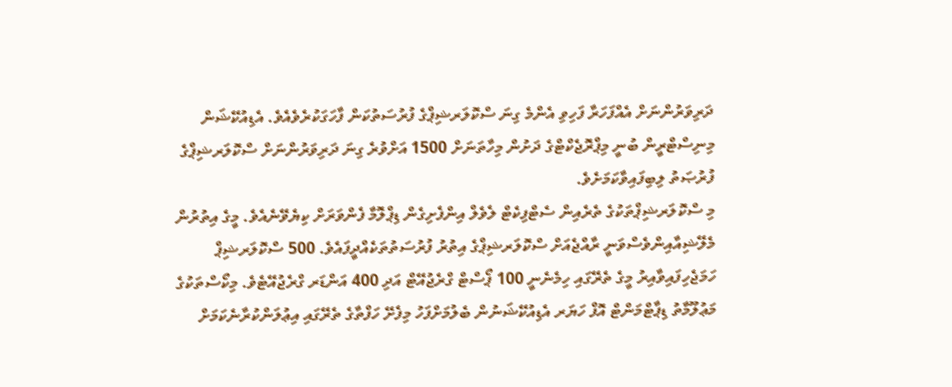ދަރިވަރުންނަށް އެއްފަހަރާ ފަހިވި އެންމެ ގިނަ ސްކޮލަރޝިޕްގެ ފުރުސަތުކަން ފާހަގަކުރެވެއެވެ. އެޑިއުކޭޝަން މިނިސްޓްރީން ބުނީ މިޕްރޮޖެކްޓްގެ ދަށުން މިހާތަނަށް 1500 އަށްވުރެ ގިނަ ދަރިވަރުންނަށް ސްކޮލަރޝިޕްގެ ފުރުޞަތު ލިބިފައިވާކަމަށެވެ.
މި ސްކޮލަރޝިޕްތަކުގެ ތެރެއިން ސެޓްފިކެޓް ލެވެލް އިންފެށިގެން ޑިޕްލޮމާ ފެންވަރަށް ކިޔެވޭނެއެވެ. މީގެ އިތުރުން މެލޭޝިއާއިންވެސްވަނީ ރާއްޖެއަށް ސްކޮލަރޝިޕްގެ އިތުރު ފުރުސަތުތަކެއްދީފައެވެ. 500 ސްކޮލަރޝިޕް ހަމަޖެހިފައިވާއިރު މީގެ ތެރޭގައި ހިމެނެނީ 100 ޕޯސްޓް ގްރެޖުއޭޓް އަދި 400 އަންޑަރ ގްރެޖުއޭޓެވެ. މިކޯސްތަކުގެ މަޢުލޫމާތު ޑިޕާޓްމަންޓް އޮފް ހަޔަރ އެޑިއުކޭޝަނުން ބެލުމަށްފަހު މިފެށޭ ހަފްތާގެ ތެރޭގައި އިޢުލަންކުރާނެކަމަށް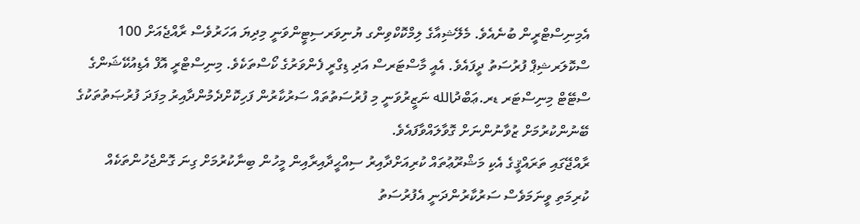އެމިނިސްޓްރީން ބުނެއެވެ. މެލޭޝިއާގެ ލިމްކޮކްވިންގ ޔުނިވަރސިޓީންވަނީ މިދިޔަ އަހަރުވެސް ރާއްޖެއަށް 100 ސްކޮލަރޝިޕް ފުރުސަތު ދީފައެވެ. އެއީ މާސްޓަރސް އަދި ޑިގްރީ ފެންވަރުގެ ކޯސްތަކެވެ. މިނިސްޓްރީ އޮފް އެޑިއުކޭޝަންގެ ސްޓޭޓް މިނިސްޓަރ ޑރ.ޢަބްދުالله ނަޒީރުވަނީ މި ފުރުސަތުތައް ސަރުކާރުން ފަހިކޮށްދެމުންދާއިރު މިފަދަ ފުރުޞަތުތަކުގެ ބޭނުންކުރުމަށް ޒުވާނުންނަށް ގޮވާލައްވާފައެވެ.
ރާއްޖޭގައި ތަރައްޤީގެ އެކި މަޝްރޫޢުތައް ކުރިއަށްދާއިރު ސިއްޙީދާއިރާއިން މީހުން ބިނާކުރުމަށް ގިނަ ގޮންޖެހުންތަކެއް ކުރިމަތި ވީނަމަވެސް ސަރުކާރުންދަނީ އެފުރުސަތު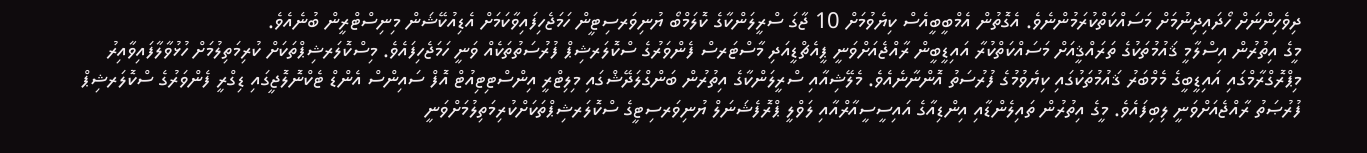ދިވެހިންނަށް ހޯދައިދިނުމަށް މަސައްކަތްކުރަމުންނެވެ. އެގޮތުން އެމްބީބީއެސް ކިޔެވުމަށް 10 ޖާގަ ސްރީލަންކާގެ ކޮލަމްބޯ ޔުނިވަރސިޓީން ހަމަޖެހިފައިވާކަމަށް އެޑިއުކޭޝަން މިނިސްޓްރީން ބުނެއެވެ.
މީގެ އިތުރުން އިސްލާމީ ޤައުމުތަކުގެ ތަރައްޤީއަށް މަސައްކަތްކުރާ އައިޑީބީން ރާއްޖެއަށްވަނީ ޕީއެޗްޑީއަދި މާސްޓަރސް ފެންވަރުގެ ސްކޮލަރޝިޕް ފުރުސަތުތަކެއް ވަނީ ހަމަޖެހިފައެވެ. މިސްކޮލަރޝިޕްތަކަށް ކުރިމަތިލުމަށް ހުޅުވާލާފައިވާއިރު މިޕްރޮގްރާމްގައި އައިޑީބީގެ މެމްބަރު ޤައުމުތަކުގައި ކިޔެވުމުގެ ފުރުސަތު އޮންނާނެއެވެ. މެލޭޝިއާއި ސްރީލަންކާގެ އިތުރުން ބަންގްލަދޭޝްގައި މިލިޓްރީ އިންސްޓިޓިއުޓް އޮފް ސައިންސް އެންޑް ޓެކްނޮލޮޖީގައި ޑިގްރީ ފެންވަރުގެ ސްކޮލަރޝިޕް ފުރުޞަތު ރާއްޖެއަށްވަނީ ލިބިފައެވެ. މީގެ އިތުރުން ތައިލެންޑާއި އިންޑިއާގެ އައިސީސީއާރްއާއި ލަވްލީ ޕްރޮފެޝަނަލް ޔުނިވަރސިޓީގެ ސްކޮލަރޝިޕްތަކަށްކުރިމަތިލުމަށްވަނީ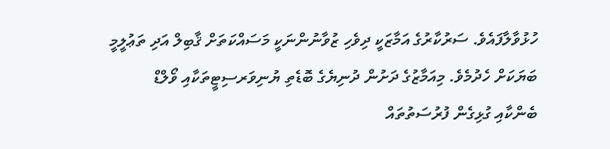ހުޅުވާލާފައެވެ. ސަރުކާރުގެ އަމާޒަކީ ދިވެހި ޒުވާނުންނަކީ މަސައްކަތަށް ޤާބިލް އަދި ތަޢުލީމީ ބަޔަކަށް ހެދުމެވެ. މިއަމާޒުގެ ދަށުން ދުނިޔެގެ ބޮޑެތި ޔުނިވަރސިޓީތަކާއި ވޯލްޑް ބެންކާއި ގުޅިގެން ފުރުސަތުތައް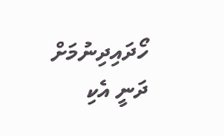ހޯދައިދިނުމަށް ދަނީ އެކި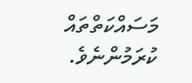މަސައްކަތްތައް ކުރަމުންނެވެ.